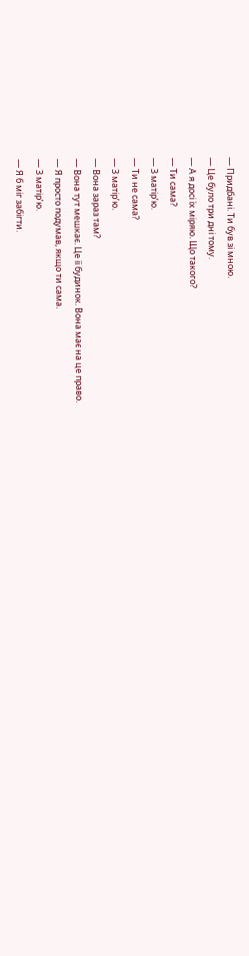— Придбані. Ти був зі мною.
— Це було три дні тому.
— А я досі їх міряю. Що такого?
— Ти сама?
— З матір’ю.
— Ти не сама?
— З матір’ю.
— Вона зараз там?
— Вона тут мешкає. Це її будинок. Вона має на це право.
— Я просто подумав, якщо ти сама.
— З матір’ю.
— Я б міг забігти.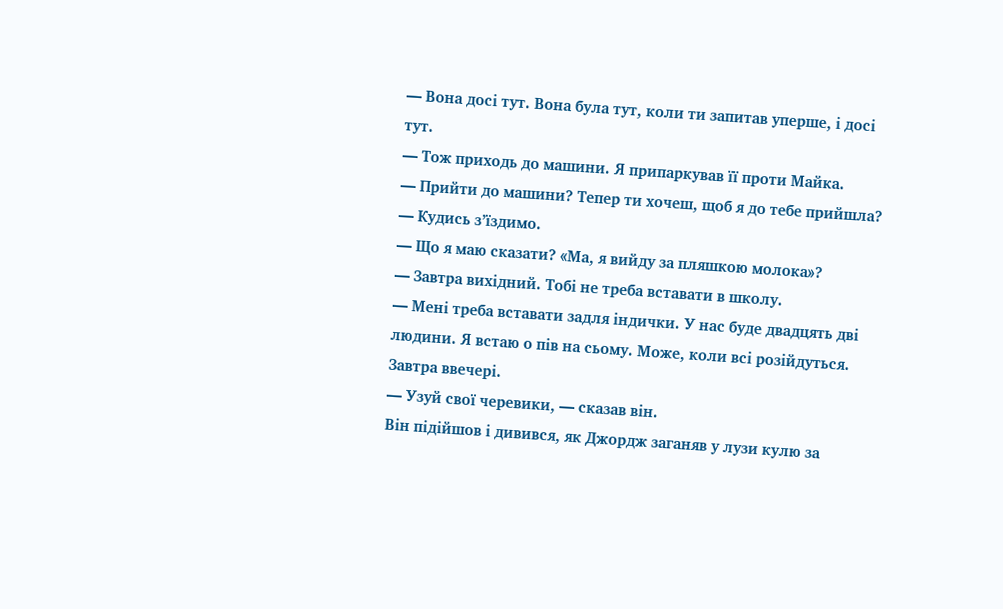— Вона досі тут. Вона була тут, коли ти запитав уперше, і досі тут.
— Тож приходь до машини. Я припаркував її проти Майка.
— Прийти до машини? Тепер ти хочеш, щоб я до тебе прийшла?
— Кудись з’їздимо.
— Що я маю сказати? «Ма, я вийду за пляшкою молока»?
— Завтра вихідний. Тобі не треба вставати в школу.
— Мені треба вставати задля індички. У нас буде двадцять дві людини. Я встаю о пів на сьому. Може, коли всі розійдуться. Завтра ввечері.
— Узуй свої черевики, — сказав він.
Він підійшов і дивився, як Джордж заганяв у лузи кулю за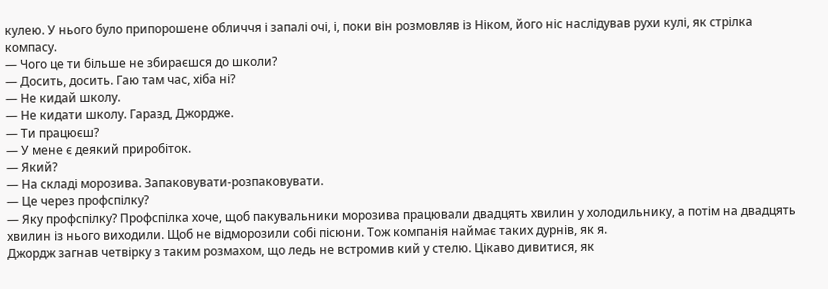кулею. У нього було припорошене обличчя і запалі очі, і, поки він розмовляв із Ніком, його ніс наслідував рухи кулі, як стрілка компасу.
— Чого це ти більше не збираєшся до школи?
— Досить, досить. Гаю там час, хіба ні?
— Не кидай школу.
— Не кидати школу. Гаразд, Джордже.
— Ти працюєш?
— У мене є деякий приробіток.
— Який?
— На складі морозива. Запаковувати-розпаковувати.
— Це через профспілку?
— Яку профспілку? Профспілка хоче, щоб пакувальники морозива працювали двадцять хвилин у холодильнику, а потім на двадцять хвилин із нього виходили. Щоб не відморозили собі пісюни. Тож компанія наймає таких дурнів, як я.
Джордж загнав четвірку з таким розмахом, що ледь не встромив кий у стелю. Цікаво дивитися, як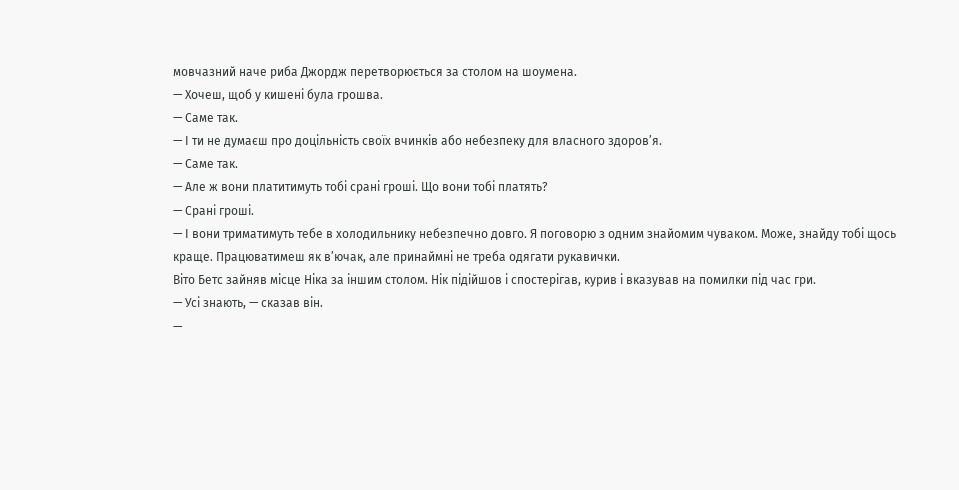мовчазний наче риба Джордж перетворюється за столом на шоумена.
— Хочеш, щоб у кишені була грошва.
— Саме так.
— І ти не думаєш про доцільність своїх вчинків або небезпеку для власного здоров’я.
— Саме так.
— Але ж вони платитимуть тобі срані гроші. Що вони тобі платять?
— Срані гроші.
— І вони триматимуть тебе в холодильнику небезпечно довго. Я поговорю з одним знайомим чуваком. Може, знайду тобі щось краще. Працюватимеш як в’ючак, але принаймні не треба одягати рукавички.
Віто Бетс зайняв місце Ніка за іншим столом. Нік підійшов і спостерігав, курив і вказував на помилки під час гри.
— Усі знають, — сказав він.
—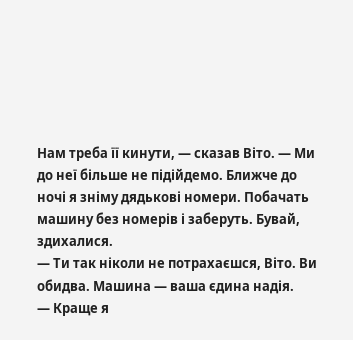Нам треба її кинути, — сказав Віто. — Ми до неї більше не підійдемо. Ближче до ночі я зніму дядькові номери. Побачать машину без номерів і заберуть. Бувай, здихалися.
— Ти так ніколи не потрахаєшся, Віто. Ви обидва. Машина — ваша єдина надія.
— Краще я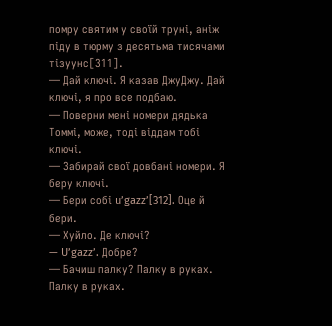помру святим у своїй труні, аніж піду в тюрму з десятьма тисячами тізуунс[311].
— Дай ключі. Я казав ДжуДжу. Дай ключі, я про все подбаю.
— Поверни мені номери дядька Томмі, може, тоді віддам тобі ключі.
— Забирай свої довбані номери. Я беру ключі.
— Бери собі u’gazz’[312]. Оце й бери.
— Хуйло. Де ключі?
— U’gazz’. Добре?
— Бачиш палку? Палку в руках. Палку в руках.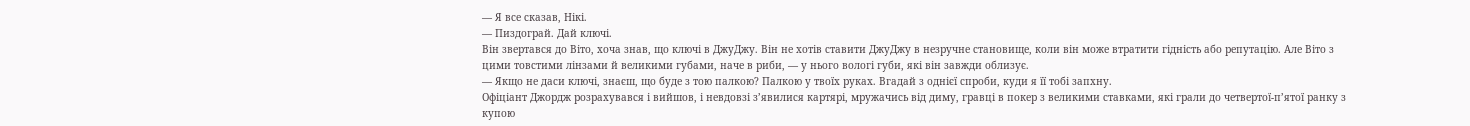— Я все сказав, Нікі.
— Пиздограй. Дай ключі.
Він звертався до Віто, хоча знав, що ключі в ДжуДжу. Він не хотів ставити ДжуДжу в незручне становище, коли він може втратити гідність або репутацію. Але Віто з цими товстими лінзами й великими губами, наче в риби, — у нього вологі губи, які він завжди облизує.
— Якщо не даси ключі, знаєш, що буде з тою палкою? Палкою у твоїх руках. Вгадай з однієї спроби, куди я її тобі запхну.
Офіціант Джордж розрахувався і вийшов, і невдовзі з’явилися картярі, мружачись від диму, гравці в покер з великими ставками, які грали до четвертої-п’ятої ранку з купою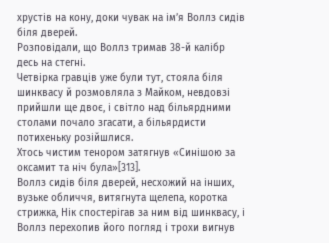хрустів на кону, доки чувак на ім’я Воллз сидів біля дверей.
Розповідали, що Воллз тримав 38-й калібр десь на стегні.
Четвірка гравців уже були тут, стояла біля шинквасу й розмовляла з Майком, невдовзі прийшли ще двоє, і світло над більярдними столами почало згасати, а більярдисти потихеньку розійшлися.
Хтось чистим тенором затягнув «Синішою за оксамит та ніч була»[313].
Воллз сидів біля дверей, несхожий на інших, вузьке обличчя, витягнута щелепа, коротка стрижка, Нік спостерігав за ним від шинквасу, і Воллз перехопив його погляд і трохи вигнув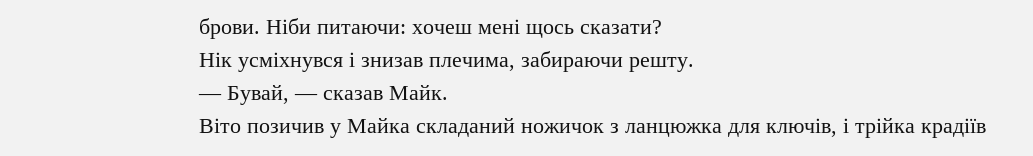брови. Ніби питаючи: хочеш мені щось сказати?
Нік усміхнувся і знизав плечима, забираючи решту.
— Бувай, — сказав Майк.
Віто позичив у Майка складаний ножичок з ланцюжка для ключів, і трійка крадіїв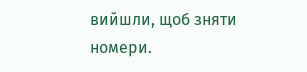вийшли, щоб зняти номери.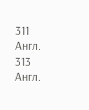311
Англ.
313
Англ.